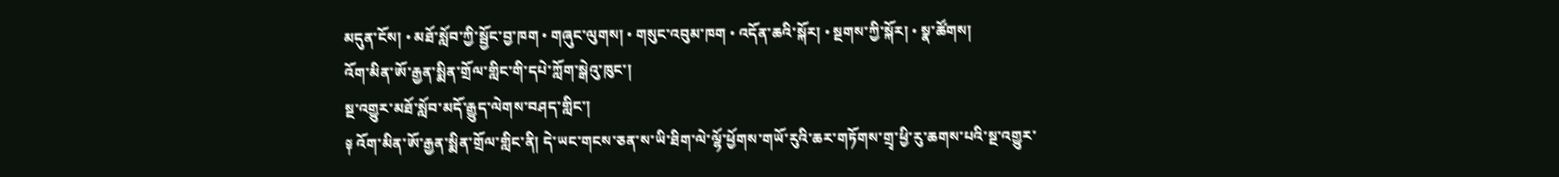མདུན་ངོས། • མཐོ་སློབ་ཀྱི་སྦྱོང་བྱ་ཁག • གཞུང་ལུགས། • གསུང་འབུམ་ཁག • འདོན་ཆའི་སྐོར། • སྔགས་ཀྱི་སྐོར། • སྣ་ཚོགས།
འོག་མིན་ཨོ་རྒྱན་སྨིན་གྲོལ་གླིང་གི་དཔེ་ཀློག་སྒེའུ་ཁུང་།
སྔ་འགྱུར་མཐོ་སློབ་མདོ་རྒྱུད་ལེགས་བཤད་གླིང་།
༈ འོག་མིན་ཨོ་རྒྱན་སྨིན་གྲོལ་གླིང་ནི། དེ་ཡང་གངས་ཅན་ས་ཡི་ཐིག་ལེ་ལྷོ་ཕྱོགས་གཡོ་རུའི་ཆར་གཏོགས་གྲྭ་ཕྱི་རུ་ཆགས་པའི་སྔ་འགྱུར་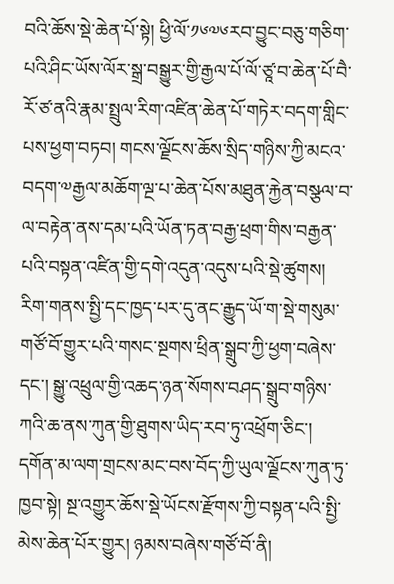བའི་ཆོས་སྡེ་ཆེན་པོ་སྟེ། ཕྱི་ལོ་༡༦༧༦རབ་བྱུང་བཅུ་གཅིག་པའི་ཤིང་ཡོས་ལོར་སྒྲ་བསྒྱུར་གྱི་རྒྱལ་པོ་ལོ་ཙཱ་བ་ཆེན་པོ་བཻ་རོ་ཙ་ནའི་རྣམ་སྤྲུལ་རིག་འཛིན་ཆེན་པོ་གཏེར་བདག་གླིང་པས་ཕྱག་བཏབ། གངས་ལྗོངས་ཆོས་སྲིད་གཉིས་ཀྱི་མངའ་བདག་༧རྒྱལ་མཆོག་ལྔ་པ་ཆེན་པོས་མཐུན་རྐྱེན་བསྩལ་བ་ལ་བརྟེན་ནས་དམ་པའི་ཡོན་ཏན་བརྒྱ་ཕྲག་གིས་བརྒྱན་པའི་བསྟན་འཛིན་གྱི་དགེ་འདུན་འདུས་པའི་སྡེ་ཚུགས། རིག་གནས་སྤྱི་དང་ཁྱད་པར་དུ་ནང་རྒྱུད་ཡོ་ག་སྡེ་གསུམ་གཙོ་བོ་གྱུར་པའི་གསང་སྔགས་ཕྲིན་སྒྲུབ་ཀྱི་ཕྱག་བཞེས་དང་། སྒྱུ་འཕྲུལ་གྱི་འཆད་ཉན་སོགས་བཤད་སྒྲུབ་གཉིས་ཀའི་ཆ་ནས་ཀུན་གྱི་ཐུགས་ཡིད་རབ་ཏུ་འཕྲོག་ཅིང་། དགོན་མ་ལག་གྲངས་མང་བས་བོད་ཀྱི་ཡུལ་ལྗོངས་ཀུན་ཏུ་ཁྱབ་སྟེ། སྔ་འགྱུར་ཆོས་སྡེ་ཡོངས་རྫོགས་ཀྱི་བསྟན་པའི་སྤྱི་མེས་ཆེན་པོར་གྱུར། ཉམས་བཞེས་གཙོ་བོ་ནི།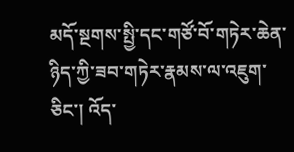མདོ་སྔགས་སྤྱི་དང་གཙོ་བོ་གཏེར་ཆེན་ཉིད་ཀྱི་ཟབ་གཏེར་རྣམས་ལ་འཇུག་ཅིང་། འོད་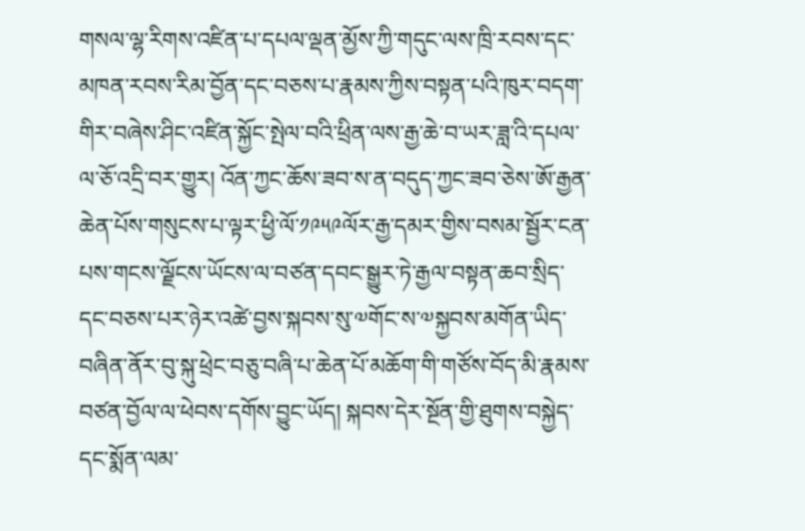གསལ་ལྷ་རིགས་འཛིན་པ་དཔལ་ལྡན་མྱོས་ཀྱི་གདུང་ལས་ཁྲི་རབས་དང་མཁན་རབས་རིམ་བྱོན་དང་བཅས་པ་རྣམས་ཀྱིས་བསྟན་པའི་ཁུར་བདག་གིར་བཞེས་ཤིང་འཛིན་སྐྱོང་སྤེལ་བའི་ཕྲིན་ལས་རྒྱ་ཆེ་བ་ཡར་ཟླ་འི་དཔལ་ལ་ཅོ་འདྲི་བར་གྱུར། འོན་ཀྱང་ཆོས་ཟབ་ས་ན་བདུད་ཀྱང་ཟབ་ཅེས་ཨོ་རྒྱན་ཆེན་པོས་གསུངས་པ་ལྟར་ཕྱི་ལོ་༡༩༥༩ལོར་རྒྱ་དམར་གྱིས་བསམ་སྦྱོར་ངན་པས་གངས་ལྗོངས་ཡོངས་ལ་བཙན་དབང་སྒྱུར་ཏེ་རྒྱལ་བསྟན་ཆབ་སྲིད་དང་བཅས་པར་ཉེར་འཚེ་བྱས་སྐབས་སུ་༧གོང་ས་༧སྐྱབས་མགོན་ཡིད་བཞིན་ནོར་བུ་སྐུ་ཕྲེང་བཅུ་བཞི་པ་ཆེན་པོ་མཆོག་གི་གཙོས་བོད་མི་རྣམས་བཙན་བྱོལ་ལ་ཕེབས་དགོས་བྱུང་ཡོད། སྐབས་དེར་སྔོན་གྱི་ཐུགས་བསྐྱེད་དང་སྨོན་ལམ་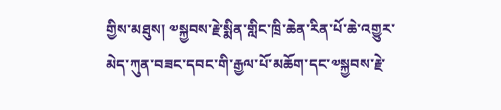གྱིས་མཐུས། ༧སྐྱབས་རྗེ་སྨིན་གླིང་ཁྲི་ཆེན་རིན་པོ་ཆེ་འགྱུར་མེད་ཀུན་བཟང་དབང་གི་རྒྱལ་པོ་མཆོག་དང་༧སྐྱབས་རྗེ་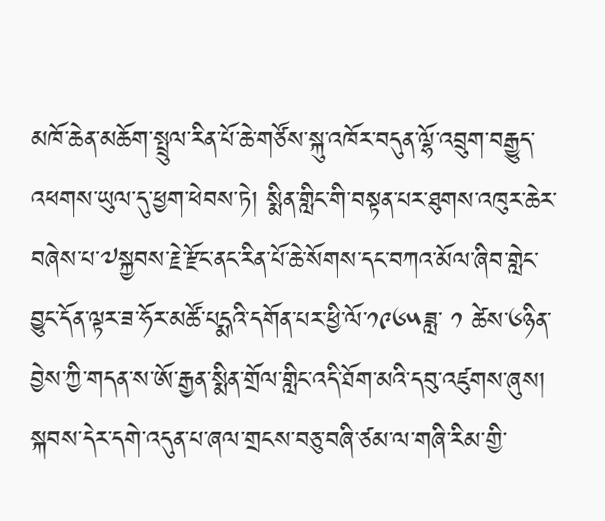མཁོ་ཆེན་མཆོག་སྤྲུལ་རིན་པོ་ཆེ་གཙོས་སྐུ་འཁོར་བདུན་ལྷོ་འབྲུག་བརྒྱུད་འཕགས་ཡུལ་དུ་ཕྱག་ཕེབས་ཏེ། སྨིན་གླིང་གི་བསྟན་པར་ཐུགས་འཁུར་ཆེར་བཞེས་པ་༧སྐྱབས་རྗེ་རྫོང་ནང་རིན་པོ་ཆེ་སོགས་དང་བཀའ་མོལ་ཞིབ་གླེང་བྱུང་དོན་ལྟར་ཟ་ཧོར་མཚོ་པདྨའི་དགོན་པར་ཕྱི་ལོ་༡༩༦༥ཟླ་ ༡ ཚེས་༦ཉིན་བྱེས་ཀྱི་གདན་ས་ཨོ་རྒྱན་སྨིན་གྲོལ་གླིང་འདི་ཐོག་མའི་དབུ་འཛུགས་ཞུས། སྐབས་དེར་དགེ་འདུན་པ་ཞལ་གྲངས་བཅུ་བཞི་ཙམ་ལ་གཞི་རིམ་གྱི་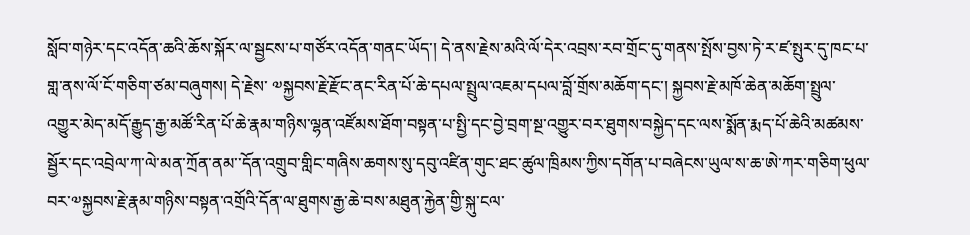སློབ་གཉེར་དང་འདོན་ཆའི་ཆོས་སྐོར་ལ་སྦྱངས་པ་གཙོར་འདོན་གནང་ཡོད་། དེ་ནས་རྗེས་མའི་ལོ་དེར་འབྲས་རབ་གྲོང་དུ་གནས་སྤོས་བྱས་ཏེ་ར་ཛ་སྤུར་དུ་ཁང་པ་གླ་ནས་ལོ་ངོ་གཅིག་ཙམ་བཞུགས། དེ་རྗེས་ ༧སྐྱབས་རྗེ་རྫོང་ནང་རིན་པོ་ཆེ་དཔལ་སྤྲུལ་འཇམ་དཔལ་བློ་གྲོས་མཆོག་དང་། སྐྱབས་རྗེ་མཁོ་ཆེན་མཆོག་སྤྲུལ་འགྱུར་མེད་མདོ་རྒྱུད་རྒྱ་མཚོ་རིན་པོ་ཆེ་རྣམ་གཉིས་ལྷན་འཛོམས་ཐོག་བསྟན་པ་སྤྱི་དང་བྱེ་བྲག་སྔ་འགྱུར་བར་ཐུགས་བསྐྱེད་དང་ལས་སྨོན་རྨད་པོ་ཆེའི་མཚམས་སྦྱོར་དང་འབྲེལ་ཀ་ལེ་མན་ཀྲོན་ནམ་་དོན་འགྲུབ་གླིང་གཞིས་ཆགས་སུ་དབུ་འཛིན་གུང་ཐང་ཚུལ་ཁྲིམས་ཀྱིས་དགོན་པ་བཞེངས་ཡུལ་ས་ཆ་ཨེ་ཀར་གཅིག་ཕུལ་བར་༧སྐྱབས་རྗེ་རྣམ་གཉིས་བསྟན་འགྲོའི་དོན་ལ་ཐུགས་རྒྱ་ཆེ་བས་མཐུན་རྐྱེན་གྱི་སྐུ་ངལ་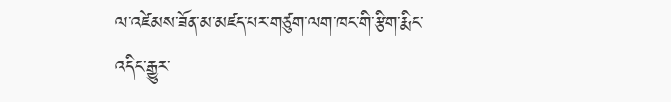ལ་འཛེམས་ཟོན་མ་མཛད་པར་གཙུག་ལག་ཁང་གི་རྩིག་རྨིང་འདིང་རྒྱུར་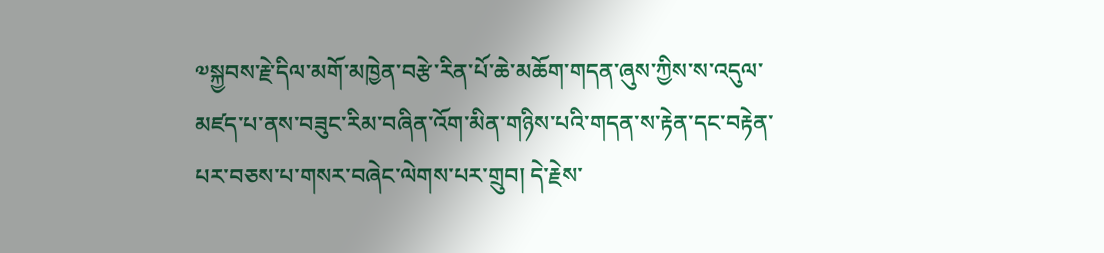༧སྐྱབས་རྗེ་དིལ་མགོ་མཁྱེན་བརྩེ་རིན་པོ་ཆེ་མཆོག་གདན་ཞུས་ཀྱིས་ས་འདུལ་མཛད་པ་ནས་བཟུང་རིམ་བཞིན་འོག་མིན་གཉིས་པའི་གདན་ས་རྟེན་དང་བརྟེན་པར་བཅས་པ་གསར་བཞེང་ལེགས་པར་གྲུབ། དེ་རྗེས་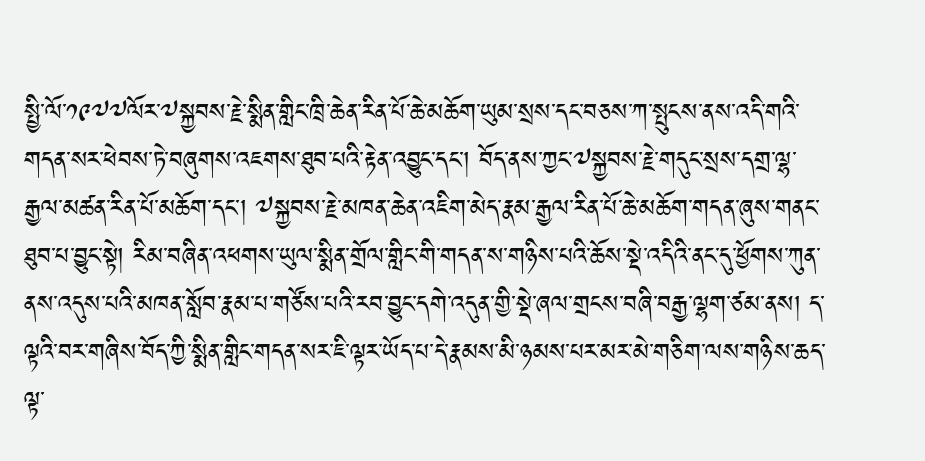སྤྱི་ལོ་༡༩༧༧ལོར་༧སྐྱབས་རྗེ་སྨིན་གླིང་ཁྲི་ཆེན་རིན་པོ་ཆེ་མཆོག་ཡུམ་སྲས་དང་བཅས་ཀ་སྤུངས་ནས་འདི་གའི་གདན་སར་ཕེབས་ཏེ་བཞུགས་འཇགས་ཐུབ་པའི་རྟེན་འབྱུང་དང་། བོད་ནས་ཀྱང་༧སྐྱབས་རྗེ་གདུང་སྲས་དགྲ་ལྷ་རྒྱལ་མཚན་རིན་པོ་མཆོག་དང་། ༧སྐྱབས་རྗེ་མཁན་ཆེན་འཇིག་མེད་རྣམ་རྒྱལ་རིན་པོ་ཆེ་མཆོག་གདན་ཞུས་གནང་ཐུབ་པ་བྱུང་སྟེ། རིམ་བཞིན་འཕགས་ཡུལ་སྨིན་གྲོལ་གླིང་གི་གདན་ས་གཉིས་པའི་ཆོས་སྡེ་འདིའི་ནང་དུ་ཕྱོགས་ཀུན་ནས་འདུས་པའི་མཁན་སློབ་རྣམ་པ་གཙོས་པའི་རབ་བྱུང་དགེ་འདུན་གྱི་སྡེ་ཞལ་གྲངས་བཞི་བརྒྱ་ལྷག་ཙམ་ནས། ད་ལྟའི་བར་གཞིས་བོད་ཀྱི་སྨིན་གླིང་གདན་སར་ཇི་ལྟར་ཡོད་པ་དེ་རྣམས་མི་ཉམས་པར་མར་མེ་གཅིག་ལས་གཉིས་ཆད་ལྟ་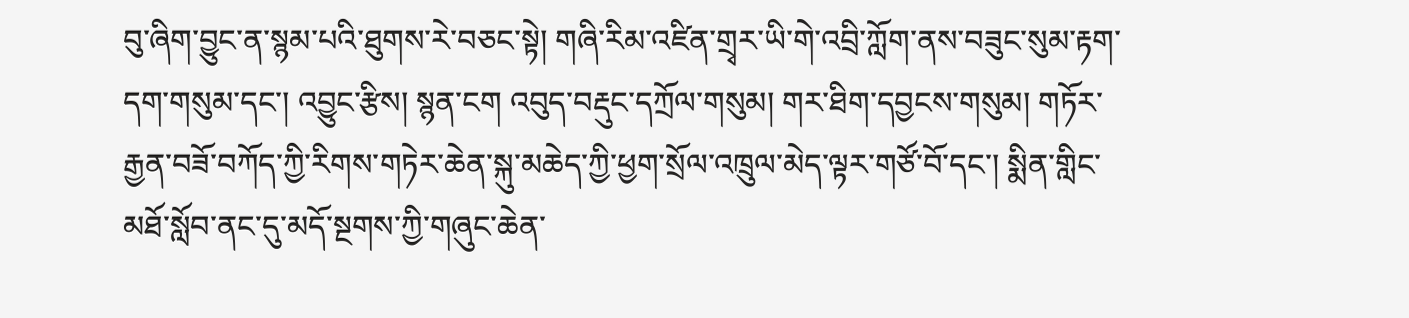བུ་ཞིག་བྱུང་ན་སྙམ་པའི་ཐུགས་རེ་བཅང་སྟེ། གཞི་རིམ་འཛིན་གྲྭར་ཡི་གེ་འབྲི་ཀློག་ནས་བཟུང་སུམ་རྟག་དག་གསུམ་དང་། འབྱུང་རྩིས། སྙན་ངག འབུད་བརྡུང་དཀྲོལ་གསུམ། གར་ཐིག་དབྱངས་གསུམ། གཏོར་རྒྱན་བཟོ་བཀོད་ཀྱི་རིགས་གཏེར་ཆེན་སྐུ་མཆེད་ཀྱི་ཕྱག་སྲོལ་འཁྲུལ་མེད་ལྟར་གཙོ་བོ་དང་། སྨིན་གླིང་མཐོ་སློབ་ནང་དུ་མདོ་སྔགས་ཀྱི་གཞུང་ཆེན་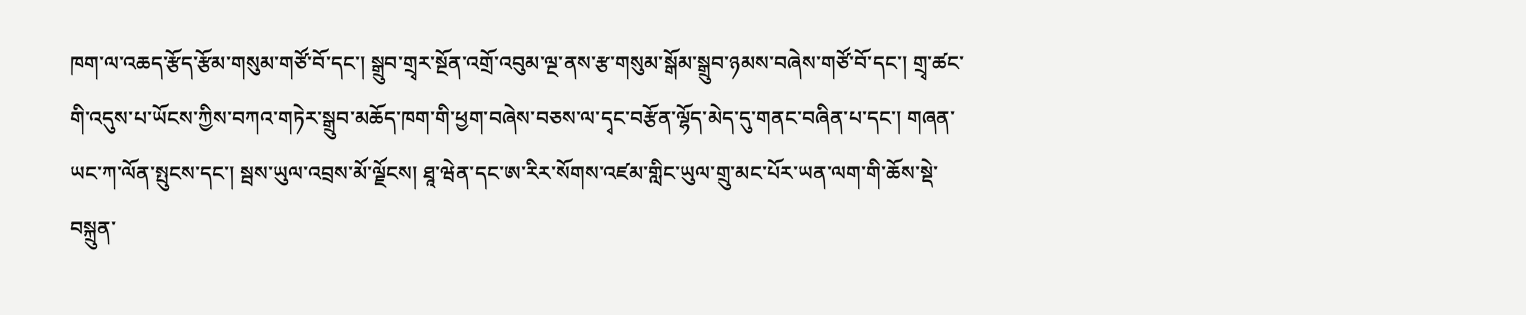ཁག་ལ་འཆད་རྩོད་རྩོམ་གསུམ་གཙོ་བོ་དང་། སྒྲུབ་གྲྭར་སྔོན་འགྲོ་འབུམ་ལྔ་ནས་རྩ་གསུམ་སྒོམ་སྒྲུབ་ཉམས་བཞེས་གཙོ་བོ་དང་། གྲྭ་ཚང་གི་འདུས་པ་ཡོངས་ཀྱིས་བཀའ་གཏེར་སྒྲུབ་མཆོད་ཁག་གི་ཕྱག་བཞེས་བཅས་ལ་དྭང་བརྩོན་ལྷོད་མེད་དུ་གནང་བཞིན་པ་དང་། གཞན་ཡང་ཀ་ལོན་སྤུངས་དང་། སྦས་ཡུལ་འབྲས་མོ་ལྗོངས། ཐཱ་ཝེན་དང་ཨ་རིར་སོགས་འཛམ་གླིང་ཡུལ་གྲུ་མང་པོར་ཡན་ལག་གི་ཆོས་སྡེ་བསྐྲུན་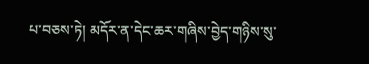པ་བཅས་ཏེ། མདོར་ན་དེང་ཆར་གཞིས་བྱེད་གཉིས་སུ་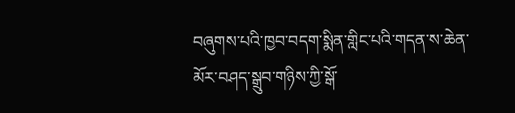བཞུགས་པའི་ཁྱབ་བདག་སྨིན་གླིང་པའི་གདན་ས་ཆེན་མོར་བཤད་སྒྲུབ་གཉིས་ཀྱི་སྒོ་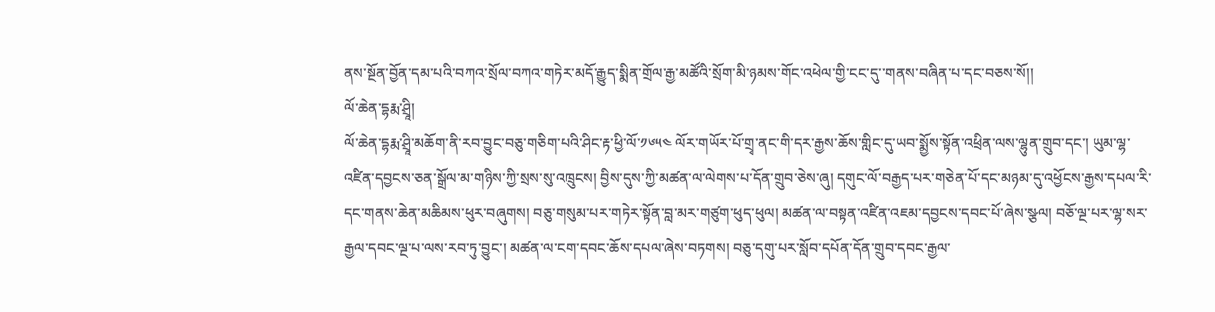ནས་སྔོན་བྱོན་དམ་པའི་བཀའ་སྲོལ་བཀའ་གཏེར་མདོ་རྒྱུད་སྨིན་གྲོལ་རྒྱ་མཚོའི་སྲོག་མི་ཉམས་གོང་འཕེལ་གྱི་ངང་དུ་་གནས་བཞིན་པ་དང་བཅས་སོ།།
ལོ་ཆེན་དྷརྨ་ཤྲཱི།
ལོ་ཆེན་དྷརྨ་ཤྲཱི་མཆོག་ནི་རབ་བྱུང་བཅུ་གཅིག་པའི་ཤིང་རྟ་ཕྱི་ལོ་༡༦༥༤ ལོར་གཡོར་པོ་གྲྭ་ནང་གི་དར་རྒྱས་ཆོས་གླིང་དུ་ཡབ་སྨྱོས་སྟོན་འཕྲིན་ལས་ལྷུན་གྲུབ་དང་། ཡུམ་ལྷ་འཛིན་དབྱངས་ཅན་སྒྲོལ་མ་གཉིས་ཀྱི་སྲས་སུ་འཁྲུངས། བྱིས་དུས་ཀྱི་མཚན་ལ་ལེགས་པ་དོན་གྲུབ་ཅེས་ཞུ། དགུང་ལོ་བརྒྱད་པར་གཅེན་པོ་དང་མཉམ་དུ་འཕྱོངས་རྒྱས་དཔལ་རི་དང་གནས་ཆེན་མཆིམས་ཕུར་བཞུགས། བཅུ་གསུམ་པར་གཏེར་སྟོན་བླ་མར་གཙུག་ཕུད་ཕུལ། མཚན་ལ་བསྟན་འཛིན་འཇམ་དབྱངས་དབང་པོ་ཞེས་སྩལ། བཅོ་ལྔ་པར་ལྷ་སར་རྒྱལ་དབང་ལྔ་པ་ལས་རབ་ཏུ་བྱུང་། མཚན་ལ་ངག་དབང་ཆོས་དཔལ་ཞེས་བཏགས། བཅུ་དགུ་པར་སློབ་དཔོན་དོན་གྲུབ་དབང་རྒྱལ་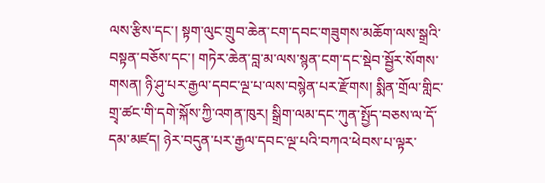ལས་རྩིས་དང་། སྟག་ལུང་གྲུབ་ཆེན་ངག་དབང་གཟུགས་མཆོག་ལས་སྒྲའི་བསྟན་བཅོས་དང་། གཏེར་ཆེན་བླ་མ་ལས་སྙན་ངག་དང་སྡེབ་སྦྱོར་སོགས་གསན། ཉི་ཤུ་པར་རྒྱལ་དབང་ལྔ་པ་ལས་བསྙེན་པར་རྫོགས། སྨིན་གྲོལ་གླིང་གྲྭ་ཚང་གི་དགེ་སྐོས་ཀྱི་འགན་ཁུར། སྒྲིག་ལམ་དང་ཀུན་སྤྱོད་བཅས་ལ་དོ་དམ་མཛད། ཉེར་བདུན་པར་རྒྱལ་དབང་ལྔ་པའི་བཀའ་ཕེབས་པ་ལྟར་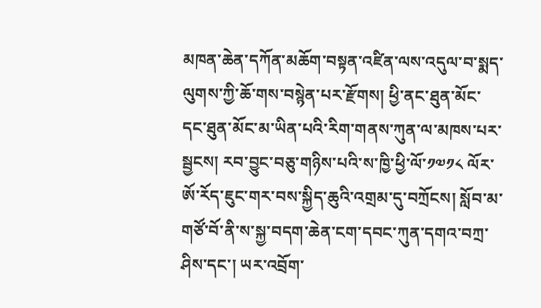མཁན་ཆེན་དཀོན་མཆོག་བསྟན་འཛིན་ལས་འདུལ་བ་སྨད་ལུགས་ཀྱི་ཆོ་གས་བསྙེན་པར་རྫོགས། ཕྱི་ནང་ཐུན་མོང་དང་ཐུན་མོང་མ་ཡིན་པའི་རིག་གནས་ཀུན་ལ་མཁས་པར་སྦྱངས། རབ་བྱུང་བཅུ་གཉིས་པའི་ས་ཁྱི་ཕྱི་ལོ་༡༧༡༨ ལོར་ཨོ་རོད་ཇུང་གར་བས་སྐྱིད་ཆུའི་འགྲམ་དུ་བཀྲོངས། སློབ་མ་གཙོ་བོ་ནི་ས་སྐྱ་བདག་ཆེན་ངག་དབང་ཀུན་དགའ་བཀྲ་ཤིས་དང་། ཡར་འབྲོག་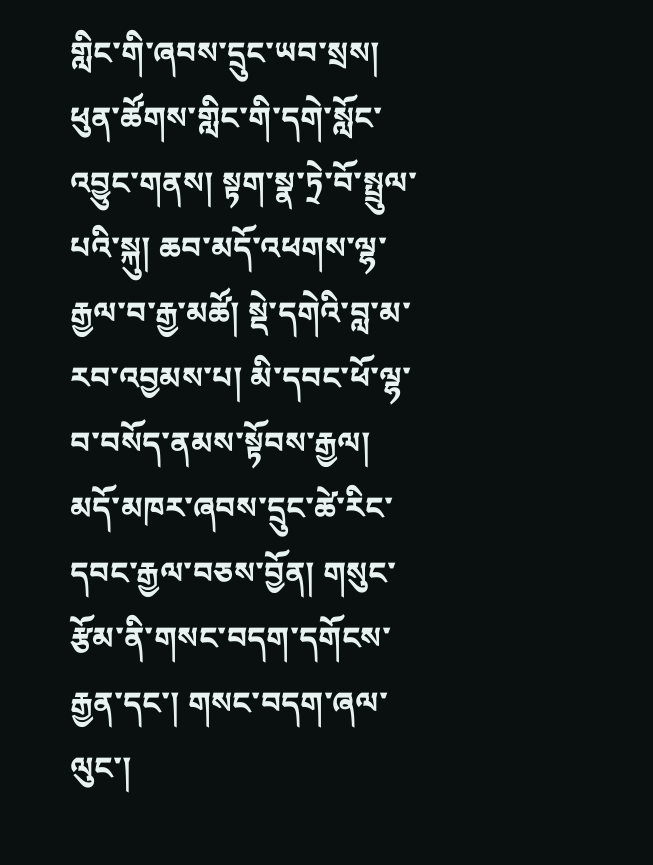གླིང་གི་ཞབས་དྲུང་ཡབ་སྲས། ཕུན་ཚོགས་གླིང་གི་དགེ་སློང་འབྱུང་གནས། སྟག་སྣ་ཏྲེ་བོ་སྤྲུལ་པའི་སྐུ། ཆབ་མདོ་འཕགས་ལྷ་རྒྱལ་བ་རྒྱ་མཚོ། སྡེ་དགེའི་བླ་མ་རབ་འབྱམས་པ། མི་དབང་ཕོ་ལྷ་བ་བསོད་ནམས་སྟོབས་རྒྱལ། མདོ་མཁར་ཞབས་དྲུང་ཚེ་རིང་དབང་རྒྱལ་བཅས་བྱོན། གསུང་རྩོམ་ནི་གསང་བདག་དགོངས་རྒྱན་དང་། གསང་བདག་ཞལ་ལུང་།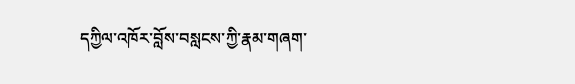དཀྱིལ་འཁོར་བློས་བསླངས་ཀྱི་རྣམ་གཞག་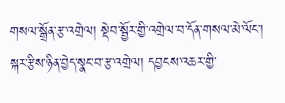གསལ་སྒྲོན་རྩ་འགྲེལ། སྡེབ་སྦྱོར་གྱི་འགྲེལ་བ་དོན་གསལ་མེ་ལོང་། སྐར་རྩིས་ཉིན་བྱེད་སྣང་བ་རྩ་འགྲེལ། དབྱངས་འཆར་གྱི་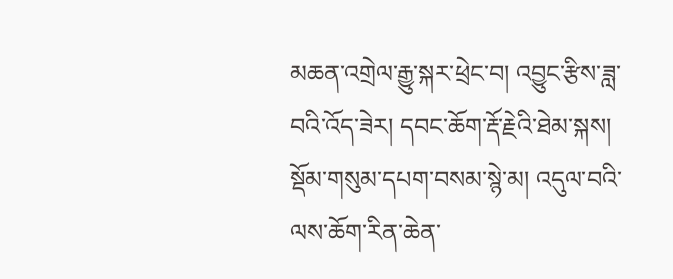མཆན་འགྲེལ་རྒྱུ་སྐར་ཕྲེང་བ། འབྱུང་རྩིས་ཟླ་བའི་འོད་ཟེར། དབང་ཆོག་རྡོ་རྗེའི་ཐེམ་སྐས། སྡོམ་གསུམ་དཔག་བསམ་སྙེ་མ། འདུལ་བའི་ལས་ཆོག་རིན་ཆེན་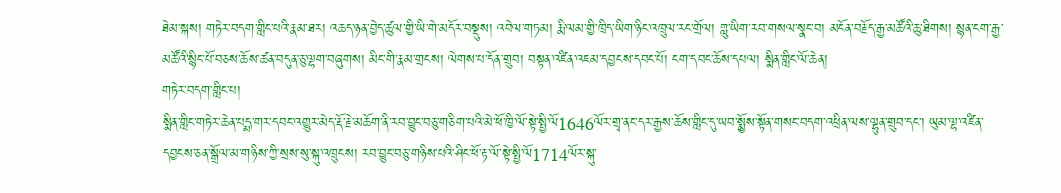ཐེམ་སྐས། གཏེར་བདག་གླིང་པའི་རྣམ་ཐར། འཆད་ཉན་བྱེད་ཚུལ་གྱི་ཡི་གེ་མདོར་བསྡུས། འབེལ་གཏམ། རྨི་ལམ་གྱི་ཁྲིད་ཡིག་ཉིང་འཁྲུལ་རང་གྲོལ། གླུ་ཡིག་རབ་གསལ་སྣང་བ། མངོན་བརྗོད་རྒྱ་མཚོའི་ཆུ་ཐིགས། སྙན་ངག་རྒྱ་མཚོའི་སྙིང་པོ་བཅས་ཆོས་ཚན་བདུན་ཅུ་ལྷག་བཞུགས། མིང་གི་རྣམ་གྲངས། ལེགས་པ་དོན་གྲུབ། བསྟན་འཛིན་འཇམ་དབྱངས་དབང་པོ། ངག་དབང་ཆོས་དཔལ། སྨིན་གླིང་ལོ་ཆེན།
གཏེར་བདག་གླིང་པ།
སྨིན་གླིང་གཏེར་ཆེན་པདྨ་གར་དབང་འགྱུར་མེད་རྡོ་རྗེ་མཆོག་ནི་རབ་བྱུང་བཅུ་གཅིག་པའི་མེ་ཕོ་ཁྱི་ལོ་སྟེ་སྤྱི་ལོ1646ལོར་གྲྭ་ནང་དར་རྒྱས་ཆོས་གླིང་དུ་ཡབ་སྨྱོས་སྟོན་གསང་བདག་འཕྲིན་ལས་ལྷུན་གྲུབ་དང་། ཡུམ་ལྷ་འཛིན་དབྱངས་ཅན་སྒྲོལ་མ་གཉིས་ཀྱི་སྲས་སུ་སྐུ་འཁྲུངས། རབ་བྱུང་བཅུ་གཉིས་པའི་ཤིང་ཕོ་རྟ་ལོ་སྟེ་སྤྱི་ལོ1714ལོར་སྐུ་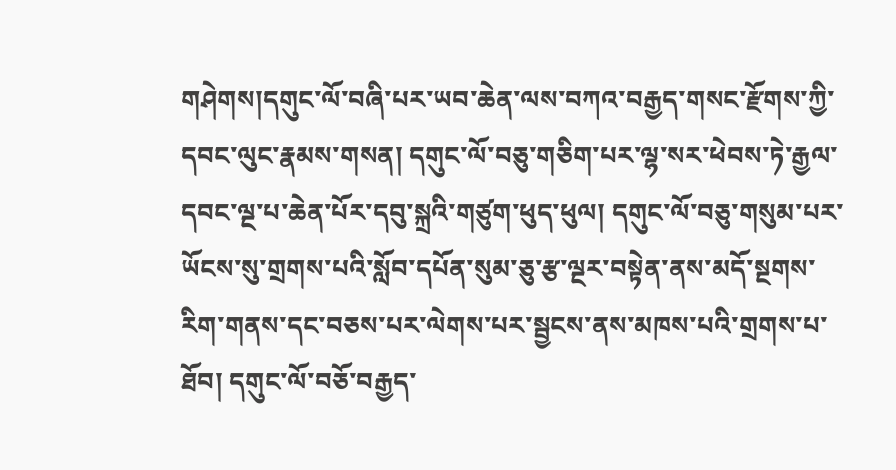གཤེགས།དགུང་ལོ་བཞི་པར་ཡབ་ཆེན་ལས་བཀའ་བརྒྱད་གསང་རྫོགས་ཀྱི་དབང་ལུང་རྣམས་གསན། དགུང་ལོ་བཅུ་གཅིག་པར་ལྷ་སར་ཕེབས་ཏེ་རྒྱལ་དབང་ལྔ་པ་ཆེན་པོར་དབུ་སྐྲའི་གཙུག་ཕུད་ཕུལ། དགུང་ལོ་བཅུ་གསུམ་པར་ཡོངས་སུ་གྲགས་པའི་སློབ་དཔོན་སུམ་ཅུ་རྩ་ལྔར་བསྟེན་ནས་མདོ་སྔགས་རིག་གནས་དང་བཅས་པར་ལེགས་པར་སྦྱངས་ནས་མཁས་པའི་གྲགས་པ་ཐོབ། དགུང་ལོ་བཅོ་བརྒྱད་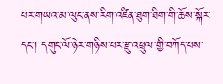པར་གཡའ་མ་ལུང་ནས་རིག་འཛིན་ཐུག་ཐིག་གི་ཆོས་སྐོར་དང་། དགུང་ལོ་ཉེར་གཉིས་པར་རྫུ་འཕྲུལ་གྱི་བཀོད་པས་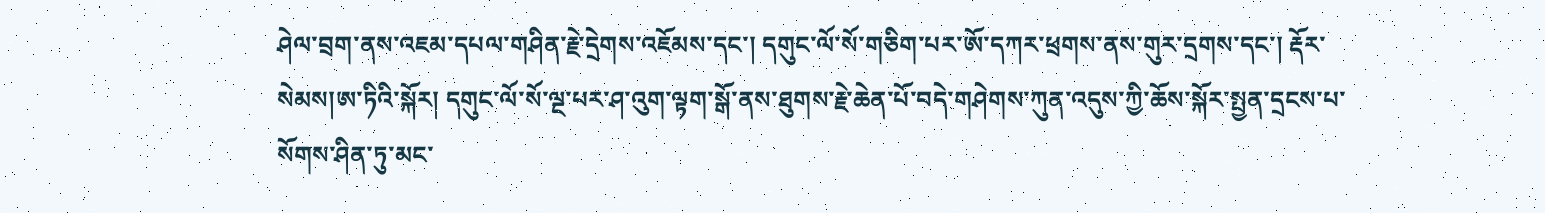ཤེལ་བྲག་ནས་འཇམ་དཔལ་གཤིན་རྗེ་དྲེགས་འཇོམས་དང་། དགུང་ལོ་སོ་གཅིག་པར་ཨོ་དཀར་ཕྲགས་ནས་གུར་དྲགས་དང་། རྡོར་སེམས།ཨ་ཏིའི་སྐོར། དགུང་ལོ་སོ་ལྔ་པར་ཤ་འུག་ལྟག་སྒོ་ནས་ཐུགས་རྗེ་ཆེན་པོ་བདེ་གཤེགས་ཀུན་འདུས་ཀྱི་ཆོས་སྐོར་སྤྱན་དྲངས་པ་སོགས་ཤིན་ཏུ་མང་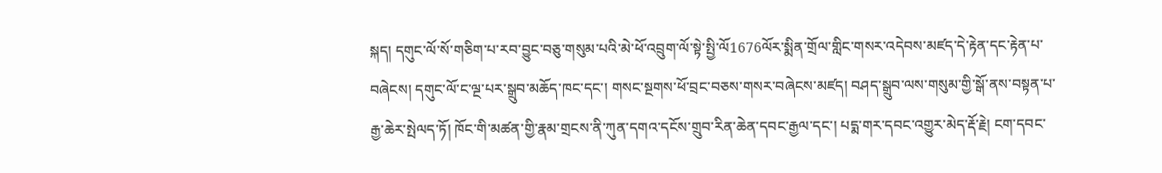སྐད། དགུང་ལོ་སོ་གཅིག་པ་རབ་བྱུང་བཅུ་གསུམ་པའི་མེ་ཕོ་འབྲུག་ལོ་སྟེ་སྤྱི་ལོ1676ལོར་སྨིན་གྲོལ་གླིང་གསར་འདེབས་མཛད་དེ་རྟེན་དང་རྟེན་པ་བཞེངས། དགུང་ལོ་ང་ལྔ་པར་སྒྲུབ་མཆོད་ཁང་དང་། གསང་སྔགས་ཕོ་བྲང་བཅས་གསར་བཞེངས་མཛད། བཤད་སྒྲུབ་ལས་གསུམ་གྱི་སྒོ་ནས་བསྟན་པ་རྒྱ་ཆེར་སྤེལད་ཏོ། ཁོང་གི་མཚན་གྱི་རྣམ་གྲངས་ནི་ཀུན་དགའ་དངོས་གྲུབ་རིན་ཆེན་དབང་རྒྱལ་དང་། པདྨ་གར་དབང་འགྱུར་མེད་རྡོ་རྗེ། ངག་དབང་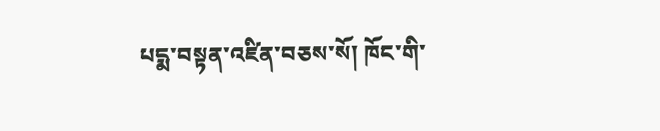པདྨ་བསྟན་འཛིན་བཅས་སོ། ཁོང་གི་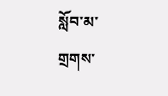སློབ་མ་གྲགས་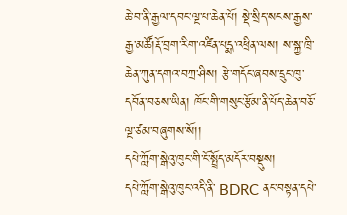ཆེ་བ་ནི་རྒྱལ་དབང་ལྔ་པ་ཆེན་པོ། སྡེ་སྲིད་སངས་རྒྱས་རྒྱ་མཚོ།རྡོ་བྲག་རིག་འཛིན་པདྨ་འཕྲིན་ལས། ས་སྐྱ་ཁྲི་ཆེན་ཀུན་དགའ་བཀྲ་ཤིས། རྩེ་གདོང་ཞབས་དྲུང་ཁུ་དབོན་བཅས་ཡིན། ཁོང་གི་གསུང་རྩོམ་ནི་པོད་ཆེན་བཅོ་ལྔ་ཙམ་བཞུགས་སོ།།
དཔེ་ཀློག་སྒེའུ་ཁུང་གི་ངོ་སྤྲོད་མདོར་བསྡུས།
དཔེ་ཀློག་སྒེའུ་ཁུང་འདི་ནི་ BDRC ནང་བསྟན་དཔེ་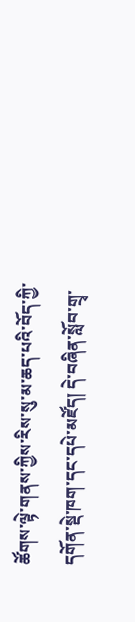ཚོགས་ལྟེ་གནས་ཀྱིས་རིས་སུ་མ་ཆད་པའི་བོད་ཀྱི་དགོན་སྡེ་ཁག་དང་དཔེ་མཛོད། དེ་བཞིན་སློབ་གྲྭ་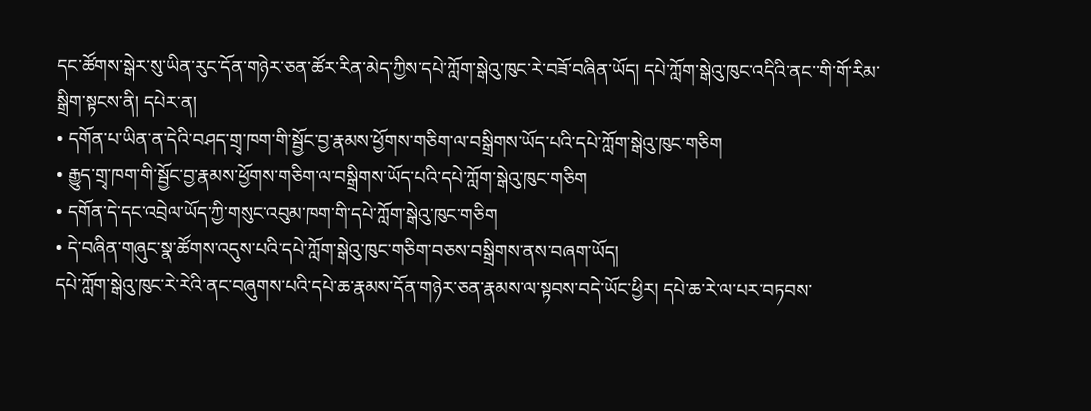དང་ཚོགས་སྒེར་སུ་ཡིན་རུང་དོན་གཉེར་ཅན་ཚོར་རིན་མེད་ཀྱིས་དཔེ་ཀློག་སྒེའུ་ཁུང་རེ་བཟོ་བཞིན་ཡོད། དཔེ་ཀློག་སྒེའུ་ཁུང་འདིའི་ནང་་གི་གོ་རིམ་སྒྲིག་སྟངས་ནི། དཔེར་ན།
• དགོན་པ་ཡིན་ན་དེའི་བཤད་གྲྭ་ཁག་གི་སྦྱོང་བྱ་རྣམས་ཕྱོགས་གཅིག་ལ་བསྒྲིགས་ཡོད་པའི་དཔེ་ཀློག་སྒེའུ་ཁུང་གཅིག
• རྒྱུད་གྲྭ་ཁག་གི་སྦྱོང་བྱ་རྣམས་ཕྱོགས་གཅིག་ལ་བསྒྲིགས་ཡོད་པའི་དཔེ་ཀློག་སྒེའུ་ཁུང་གཅིག
• དགོན་དེ་དང་འབྲེལ་ཡོད་ཀྱི་གསུང་འབུམ་ཁག་གི་དཔེ་ཀློག་སྒེའུ་ཁུང་གཅིག
• དེ་བཞིན་གཞུང་སྣ་ཚོགས་འདུས་པའི་དཔེ་ཀློག་སྒེའུ་ཁུང་གཅིག་བཅས་བསྒྲིགས་ནས་བཞག་ཡོད།
དཔེ་ཀློག་སྒེའུ་ཁུང་རེ་རེའི་ནང་བཞུགས་པའི་དཔེ་ཆ་རྣམས་དོན་གཉེར་ཅན་རྣམས་ལ་སྟབས་བདེ་ཡོང་ཕྱིར། དཔེ་ཆ་རེ་ལ་པར་བཏབས་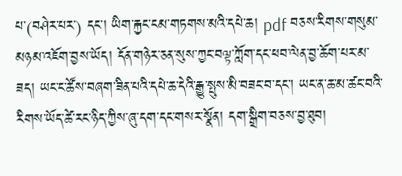པ་(བཤེར་པར་) དང་། ཡིག་རྐྱང་ངམ་གཏགས་མའི་དཔེ་ཆ། pdf བཅས་རིགས་གསུམ་མཉམ་འཇོག་བྱས་ཡོད། དོན་གཉེར་ཅན་སུས་ཀྱང་བལྟ་ཀློག་དང་ཕབ་ལེན་བྱ་ཆོག་པར་མ་ཟད། ཡང་ང་ཚོས་བཞག་ཟིན་པའི་དཔེ་ཆ་དེའི་རྒྱུ་སྤུས་མི་བཟང་བ་དང་། ཡང་ན་ཆ་མ་ཚང་བའི་རིགས་ཡོད་ཚེ་རང་ཉིད་ཀྱིས་ཞུ་དག་དང་གསར་སྣོན། དག་སྒྲིག་བཅས་བྱ་ཐུབ།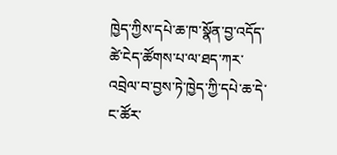ཁྱེད་ཀྱིས་དཔེ་ཆ་ཁ་སྣོན་བྱ་འདོད་ཚེ་ངེད་ཚོགས་པ་ལ་ཐད་ཀར་འབྲེལ་བ་བྱས་ཏེ་ཁྱེད་ཀྱི་དཔེ་ཆ་དེ་ང་ཚོར་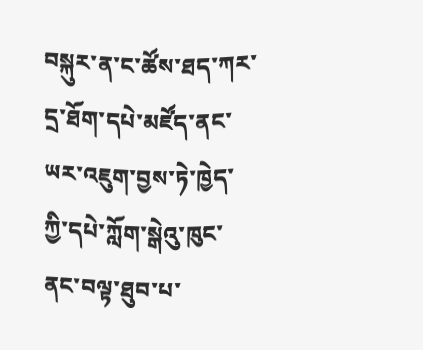བསྐུར་ན་ང་ཚོས་ཐད་ཀར་དྲ་ཐོག་དཔེ་མཛོད་ནང་ཡར་འཇུག་བྱས་ཏེ་ཁྱེད་ཀྱི་དཔེ་ཀློག་སྒེའུ་ཁུང་ནང་བལྟ་ཐུབ་པ་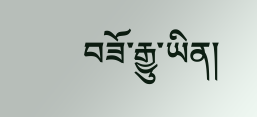བཟོ་རྒྱུ་ཡིན།